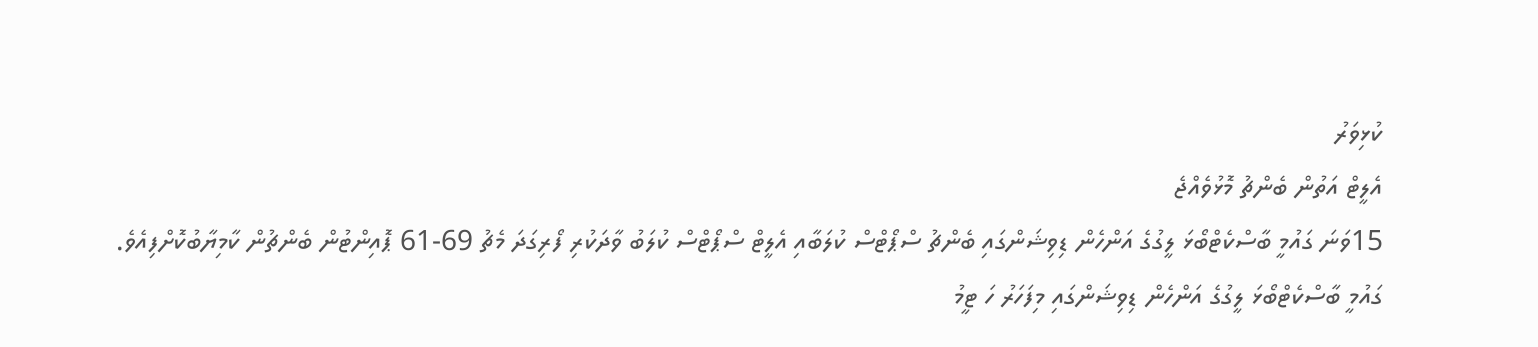ކުޅިވަރު
އެލީޓް އަތުން ބެންޗު މޮޅުވެއްޖެ
15ވަނަ ގައުމީ ބާސްކެޓްބޯޅަ ލީގުގެ އަންހެން ޑިވިޝަންގައި ބެންޗު ސްޕޯޓްސް ކުލަބާއި އެލީޓް ސްޕޯޓްސް ކުލަބު ވާދަކުރި ފޯރިގަދަ މެޗު 69-61 ޕޮއިންޓުން ބެންޗުން ކާމިޔާބުކޮށްފިއެވެ.
ގައުމީ ބާސްކެޓްބޯޅަ ލީގުގެ އަންހެން ޑިވިޝަންގައި މިފަހަރު ހަ ޓީމު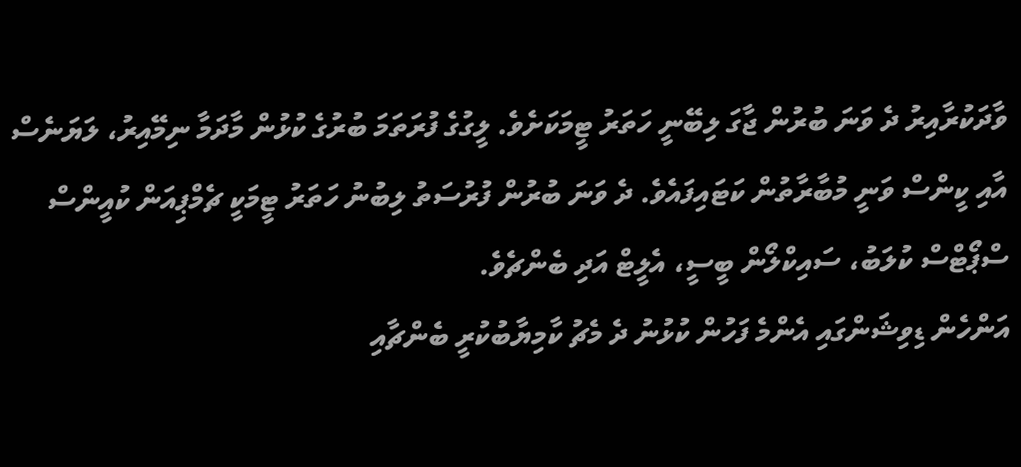ވާދަކުރާއިރު ދެ ވަނަ ބުރުން ޖާގަ ލިބޭނީ ހަތަރު ޓީމަކަށެވެ. ލީގުގެ ފުރަތަމަ ބުރުގެ ކުޅުން މާދަމާ ނިމޭއިރު، ލަޔަނެސް އާއި ކީންސް ވަނީ މުބާރާތުން ކަޓައިފައެވެ. ދެ ވަނަ ބުރުން ފުރުސަތު ލިބުނު ހަތަރު ޓީމަކީ ޗެމްޕިއަން ކުއީންސް ސްޕޯޓްސް ކުލަބު، ސައިކްލޯން ބީސީ، އެލީޓް އަދި ބެންޗެވެ.
އަންހެން ޑިވިޝަންގައި އެންމެ ފަހުން ކުޅުނު ދެ މެޗު ކާމިޔާބުކުރީ ބެންޗާއި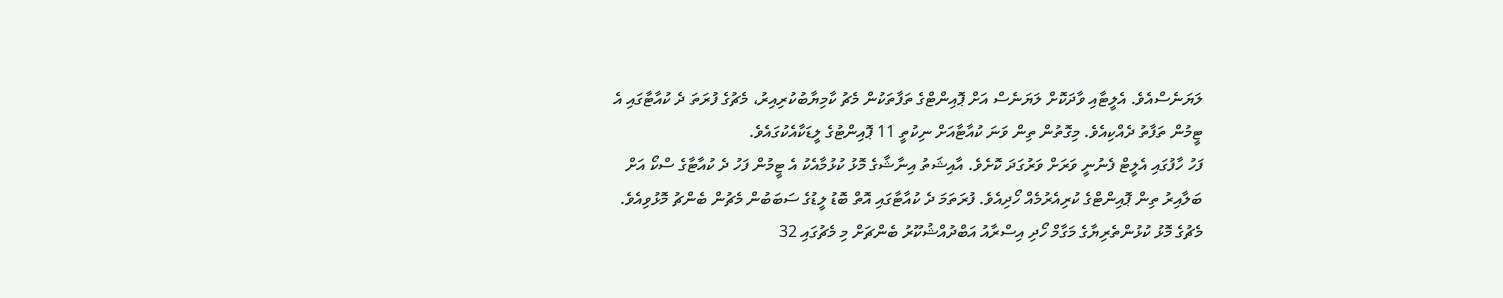ލަޔަނެސްއެވެ. އެލީޓާއި ވާދަކޮށް ލަޔަނެސް އަށް ޕޮއިންޓްގެ ތަފާތަކުން މެޗު ކާމިޔާބުކުރިއިރު، މެޗުގެ ފުރަތަ ދެ ކުއާޓާގައި އެ ޓީމުން ތަފާތު ދެއްކިއެވެ. މިގޮތުން ތިން ވަނަ ކުއާޓާއަށް ނިކުތީ 11 ޕޮއިންޓުގެ ލީޑަކާއެކުގައެވެ.
ފަހު ހާފުގައި އެލީޓް ފެނުނީ ވަރަށް ވަރުގަދަ ކޮށެވެ. އާއިޝަތު އިނާޝާގެ މޮޅު ކުޅުމާއެކު އެ ޓީމުން ފަހު ދެ ކުއާޓާގެ ސްކޯ އަށް ބަލާއިރު ތިން ޕޮއިންޓްގެ ކުރިއެރުމެއް ހޯދިއެވެ. ފުރަތަމަ ދެ ކުއާޓާގައި އޮތް ބޮޑު ލީޑުގެ ސަބަބުން މެޗުން ބެންޗު މޮޅުވިއެވެ.
މެޗުގެ މޮޅު ކުޅުންތެރިޔާގެ މަގާމް ހޯދި އިސްރާއު އަބްދުއްޝުކޫރު ބެންޗަށް މި މެޗުގައި 32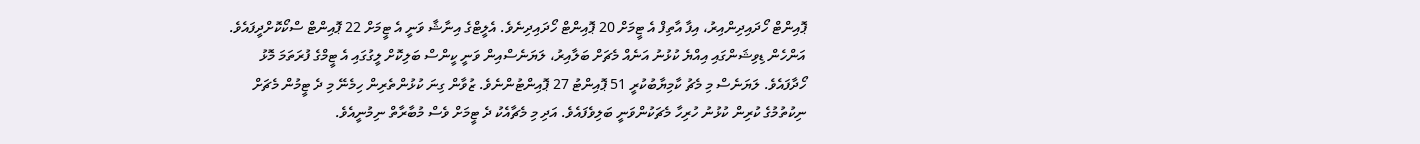ޕޮއިންޓް ހޯދައިދިންއިރު، އިފާ އާތިފް އެ ޓީމަށް 20 ޕޮއިންޓް ހޯދައިދިނެވެ. އެލީޓްގެ އިނާޝާ ވަނީ އެ ޓީމަށް 22 ޕޮއިންޓް ސްކޯކޮށްދީފައެވެ.
އަންހެން ޑިވިޝަންގައި އިއްޔެ ކުޅުނު އަނެއް މެޗަށް ބަލާއިރު، ލަޔަނެސްއިން ވަނީ ކީންސް ބަލިކޮށް ލީގުގައި އެ ޓީމްގެ ފުރަތަމަ މޮޅު ހޯދާފައެވެ. ލަޔަނެސް މި މެޗު ކާމިޔާބުކުރީ 51 ޕޮއިންޓު 27 ޕޮއިންޓުންނެވެ. ޒުވާން ގިނަ ކުޅުންތެރިން ހިމެނޭ މި ދެ ޓީމުން މެޗަށް ނިކުތުމުގެ ކުރިން ކުޅުނު ހުރިހާ މެޗަކުންވަނީ ބަލިވެފައެވެ. އަދި މި މެޗާއެކު ދެ ޓީމަށް ވެސް މުބާރާތް ނިމުނީއެވެ.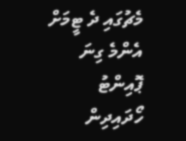މެޗުގައި ދެ ޓީމަށް އެންމެ ގިނަ ޕޮއިންޓު ހޯދައިދިން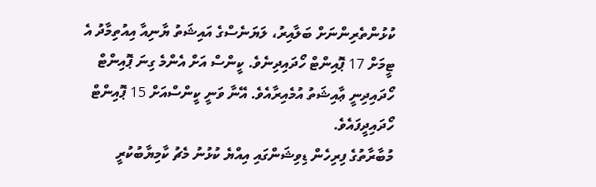ކުޅުންތެރިންނަށް ބަލާއިރު، ލަޔަނެސްގެ އައިޝަތު ޔާނިއާ އިއުތިމާދު އެ ޓީމަށް 17 ޕޮއިންޓް ހޯދައިދިނެވެ. ކީންސް އަށް އެންމެ ގިނަ ޕޮއިންޓް ހޯދައިދިނީ ޢާއިޝަތު އުމެއިރާއެވެ. އޭނާ ވަނީ ކީންސްއަށް 15 ޕޮއިންޓް ހޯދައިދީފައެވެ.
މުބާރާތުގެ ފިރިހެން ޑިވިޝަންގައި އިއްޔެ ކުޅުނު މެޗު ކާމިޔާބުކުރީ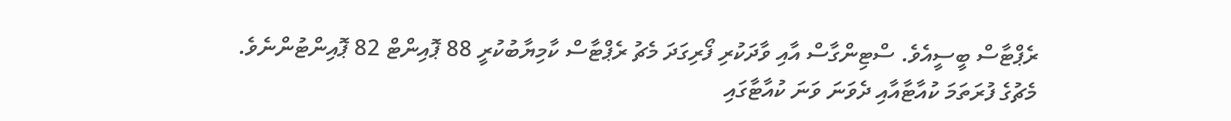ރެޕްޓާސް ބީސީއެވެ. ސްޓިންގާސް އާއި ވާދަކުރި ފޯރިގަދަ މެޗު ރެޕްޓާސް ކާމިޔާބުކުރީ 88 ޕޮއިންޓް 82 ޕޮއިންޓުންނެވެ.
މެޗުގެ ފުރަތަމަ ކުއާޓާއާއި ދެވަނަ ވަނަ ކުއާޓާގައި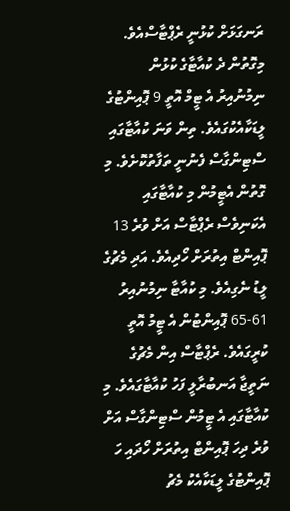ރަނގަޅަށް ކުޅުނީ ރެޕްޓާސްއެވެ. މިގޮތުން ދެ ކުއާޓާގެ ކުޅުން ނިމުނުއިރު އެ ޓީމް އޮތީ 9 ޕޮއިންޓުގެ ލީޑަކާއެކުގައެވެ. ތިން ވަނަ ކުއާޓާގައި ސްޓިންގާސް ފެނުނީ ތަފާތުކޮށެވެ. މި ގޮތުން އެޓީމުން މި ކުއާޓާގައި އެކަނިވެސް ރެޕްޓާސް އަށް ވުރެ 13 ޕޮއިންޓް އިތުރަށް ހޯދިއެވެ. އަދި މެޗުގެ ލީޑު ނެގިއެވެ. މި ކުއާޓާ ނިމުނުއިރު 61-65 ޕޮއިންޓުން އެ ޓީމު އޮތީ ކުރީގައެވެ. ރެޕްޓާސް އިން މެޗުގެ ނަތީޖާ އަނބުރާލީ ފަހު ކުއާޓާގައެވެ. މި ކުއާޓާގައި އެ ޓީމުން ސްޓިންގާސް އަށް ވުރެ ދިހަ ޕޮއިންޓް އިތުރަށް ހޯދައި ހަ ޕޮއިންޓުގެ ލީޑަކާއެކު މެޗު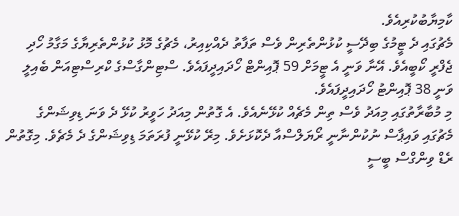ކާމިޔާބުކުރިއެވެ.
މެޗުގައި ދެ ޓީމުގެ ބިދޭސީ ކުޅުންތެރިން ވެސް ތަފާތު ދެއްކިއިރު، މެޗުގެ މޮޅު ކުޅުންތެރިޔާގެ މަގާމު ހޯދި ޖެފްރީ ކޯބީއެވެ. އޭނާ ވަނީ އެ ޓީމަށް 59 ޕޮއިންޓް ހޯދައިދީފައެވެ. ސްޓިންގާސްގެ ކްރިސްޓިއަން ބެއިލީ ވަނީ 38 ޕޮއިންޓު ހޯދައިދީފައެވެ.
މި މުބާރާތުގައި މިއަދު ވެސް ތިން މެޗެއް ކުޅޭނެއެވެ. އެ ގޮތުން މިއަދު ހަވީރު ކުޅޭ ދެ ވަނަ ޑިވިޝަންގެ މެޗުގައި ވައިޕާސް ނުކުންނާނީ ރޯޔަލްސްއާ ދެކޮޅަށެވެ. މިރޭ ކުޅޭނީ ފުރަތަމަ ޑިވިޝަންގެ ދެ މެޗެވެ. މިގޮތުން ރެޑް ވިންގްސް ބީސީ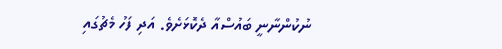ނުކުންނާނީ ބައުސްއާ ދެކޮޅަށެވެ. އަދި ފަހު މެޗުގައި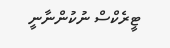ޓީރެކްސް ނުކުންނާނީ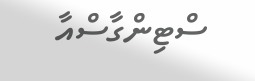ސްޓިންގާސްއާ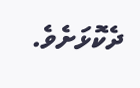ދެކޮޅަށެވެ.